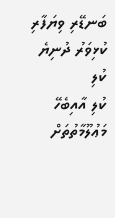ބަނޑޭރި ވިޔަފާރި ކުޅިވަރު ދުނިޔެ
ކުލި
ކުލި އާއިބެހޭ މަޢުލޫމާތުތަށް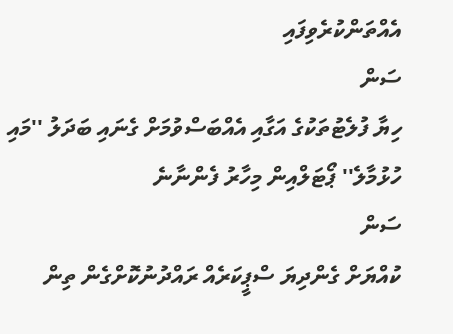އެއްތަންކުރެވިފައި
ސަން
ހިޔާ ފުލެޓުތަކުގެ އަގާއި އެއްބަސްވުމަށް ގެނައި ބަދަލު ''މައި ހުޅުމާލެ'' ޕޯޓަލްއިން މިހާރު ފެންނާނެ
ސަން
ކުއްޔަށް ގެންދިޔަ ސްޕީކަރެއް ރައްދުނުކޮށްގެން ތިން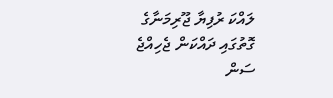ލައްކަ ރުފިޔާ ޖޫރިމަނާގެ ގޮތުގައި ދައްކަން ޖެހިއްޖެ
ސަން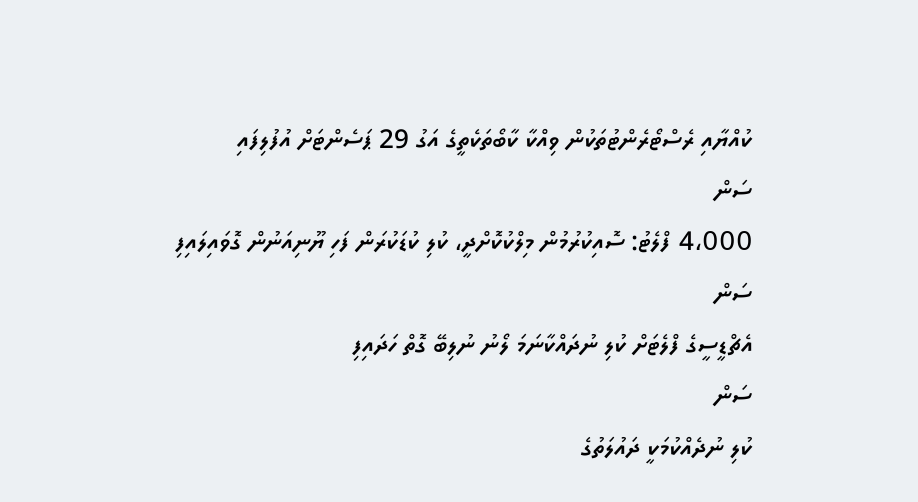ކުއްޔާއި ރެސްޓޯރެންޓުތަކުން ވިއްކާ ކާބޯތަކެތީގެ އަގު 29 ޕަސެންޓަށް އުފުލިފައި
ސަން
4،000 ފްލެޓު: ސޮއިކުރުމުން މިލްކުކޮށްދީ، ކުލި ކުޑަކުރަން ފަހި ޔޫނިއަނުން ގޮވައިލައިފި
ސަން
އެޗްޑީސީގެ ފްލެޓަށް ކުލި ނުދައްކާނަމަ ލޯނު ނުލިބޭ ގޮތް ހަދައިފި
ސަން
ކުލި ނުދެއްކުމަކީ ދައުލަތުގެ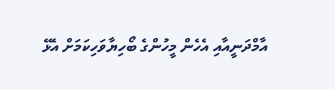އާމްދަނީއާއި އެހެން މީހުންގެ ބޯހިޔާވަހިކަމަށް އެޅޭ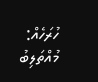ހުރަހެއް: މުއްތަލިބު